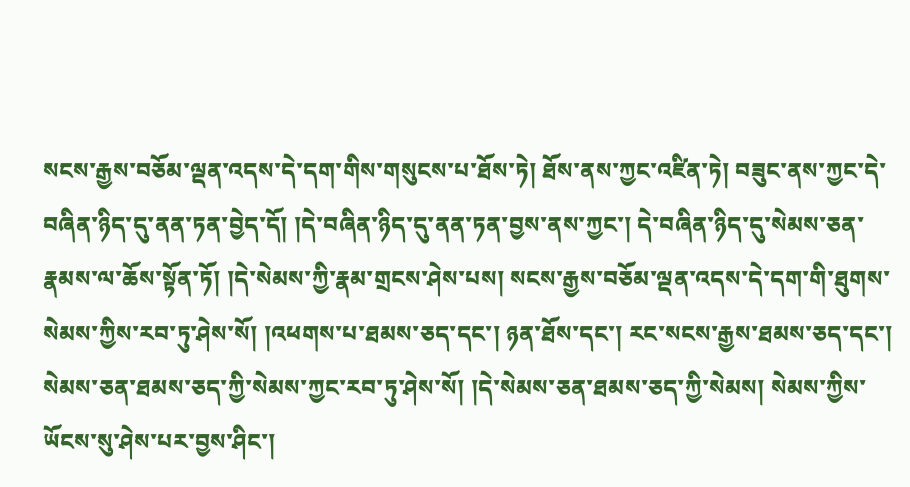སངས་རྒྱས་བཅོམ་ལྡན་འདས་དེ་དག་གིས་གསུངས་པ་ཐོས་ཏེ། ཐོས་ནས་ཀྱང་འཛིན་ཏེ། བཟུང་ནས་ཀྱང་དེ་བཞིན་ཉིད་དུ་ནན་ཏན་བྱེད་དོ། །དེ་བཞིན་ཉིད་དུ་ནན་ཏན་བྱས་ནས་ཀྱང་། དེ་བཞིན་ཉིད་དུ་སེམས་ཅན་རྣམས་ལ་ཆོས་སྟོན་ཏོ། །དེ་སེམས་ཀྱི་རྣམ་གྲངས་ཤེས་པས། སངས་རྒྱས་བཅོམ་ལྡན་འདས་དེ་དག་གི་ཐུགས་སེམས་ཀྱིས་རབ་ཏུ་ཤེས་སོ། །འཕགས་པ་ཐམས་ཅད་དང་། ཉན་ཐོས་དང་། རང་སངས་རྒྱས་ཐམས་ཅད་དང་། སེམས་ཅན་ཐམས་ཅད་ཀྱི་སེམས་ཀྱང་རབ་ཏུ་ཤེས་སོ། །དེ་སེམས་ཅན་ཐམས་ཅད་ཀྱི་སེམས། སེམས་ཀྱིས་ཡོངས་སུ་ཤེས་པར་བྱས་ཤིང་།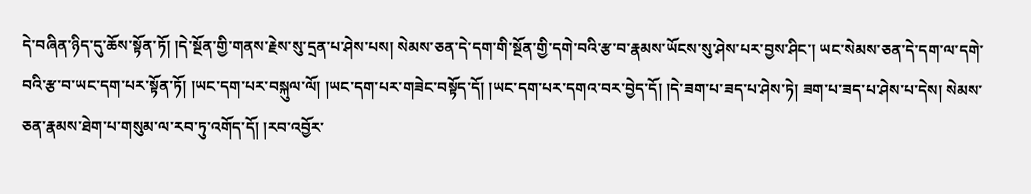དེ་བཞིན་ཉིད་དུ་ཆོས་སྟོན་ཏོ། །དེ་སྔོན་གྱི་གནས་རྗེས་སུ་དྲན་པ་ཤེས་པས། སེམས་ཅན་དེ་དག་གི་སྔོན་གྱི་དགེ་བའི་རྩ་བ་རྣམས་ཡོངས་སུ་ཤེས་པར་བྱས་ཤིང་། ཡང་སེམས་ཅན་དེ་དག་ལ་དགེ་བའི་རྩ་བ་ཡང་དག་པར་སྟོན་ཏོ། །ཡང་དག་པར་བསྐུལ་ལོ། །ཡང་དག་པར་གཟེང་བསྟོད་དོ། །ཡང་དག་པར་དགའ་བར་བྱེད་དོ། །དེ་ཟག་པ་ཟད་པ་ཤེས་ཏེ། ཟག་པ་ཟད་པ་ཤེས་པ་དེས། སེམས་ཅན་རྣམས་ཐེག་པ་གསུམ་ལ་རབ་ཏུ་འགོད་དོ། །རབ་འབྱོར་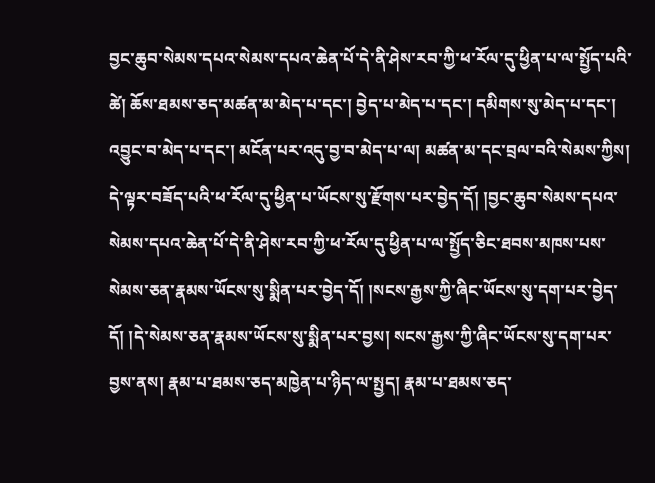བྱང་ཆུབ་སེམས་དཔའ་སེམས་དཔའ་ཆེན་པོ་དེ་ནི་ཤེས་རབ་ཀྱི་ཕ་རོལ་དུ་ཕྱིན་པ་ལ་སྤྱོད་པའི་ཚེ། ཆོས་ཐམས་ཅད་མཚན་མ་མེད་པ་དང་། བྱེད་པ་མེད་པ་དང་། དམིགས་སུ་མེད་པ་དང་། འབྱུང་བ་མེད་པ་དང་། མངོན་པར་འདུ་བྱ་བ་མེད་པ་ལ། མཚན་མ་དང་བྲལ་བའི་སེམས་ཀྱིས། དེ་ལྟར་བཟོད་པའི་ཕ་རོལ་དུ་ཕྱིན་པ་ཡོངས་སུ་རྫོགས་པར་བྱེད་དོ། །བྱང་ཆུབ་སེམས་དཔའ་སེམས་དཔའ་ཆེན་པོ་དེ་ནི་ཤེས་རབ་ཀྱི་ཕ་རོལ་དུ་ཕྱིན་པ་ལ་སྤྱོད་ཅིང་ཐབས་མཁས་པས་སེམས་ཅན་རྣམས་ཡོངས་སུ་སྨིན་པར་བྱེད་དོ། །སངས་རྒྱས་ཀྱི་ཞིང་ཡོངས་སུ་དག་པར་བྱེད་དོ། །དེ་སེམས་ཅན་རྣམས་ཡོངས་སུ་སྨིན་པར་བྱས། སངས་རྒྱས་ཀྱི་ཞིང་ཡོངས་སུ་དག་པར་བྱས་ནས། རྣམ་པ་ཐམས་ཅད་མཁྱེན་པ་ཉིད་ལ་སྤྱད། རྣམ་པ་ཐམས་ཅད་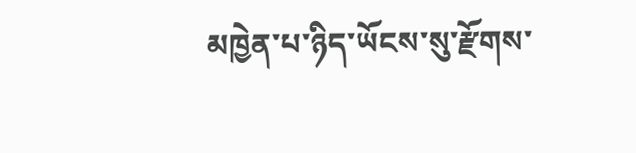མཁྱེན་པ་ཉིད་ཡོངས་སུ་རྫོགས་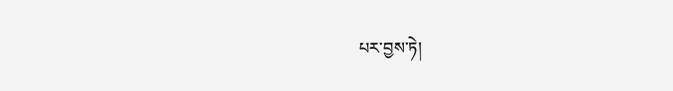པར་བྱས་ཏེ།